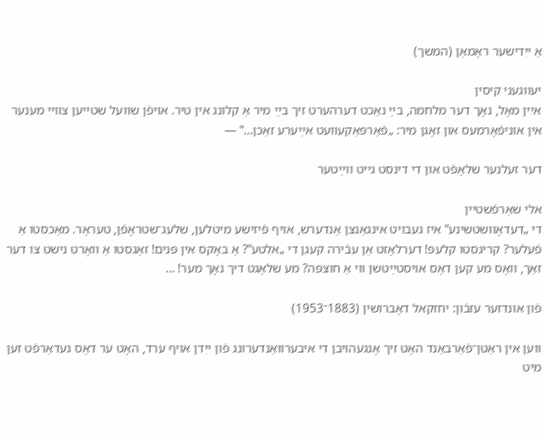אַ ייִדישער ראָמאַן (המשך)

יעווגעני קיסין
איין מאָל, נאָך דער מלחמה, בײַ נאַכט דערהערט זיך בײַ מיר אַ קלונג אין טיר. אױפֿן שװעל שטײען צװײ מענער אין אוניפֿאָרמעס און זאָגן מיר: „פֿאַרפּאַקעװעט אײַערע זאַכן…‟ —

דער זעלנער שלאָפֿט און די דינסט גייט ווײַטער

אלי שאַרפֿשטיין
די „דעדאָוושטשינע‟ איז געבויט אינגאַנצן אַנדערש, אויף פֿיזישע מיטלען, שלעג־שטראָפֿן, טעראָר. מאַכסטו אַ פֿעלער? קריגסטו קלעפּ! דערלאָזט אַן עבֿירה קעגן די „אלטע‟? אַ באָקס אין פּנים! זאָגסטו אַ וואָרט נישט צו דער זאַך, וואָס מע קען דאָס אויסטײַטשן ווי אַ חוצפּה? מע שלאָגט דיך נאָך מער! …

פֿון אונדזער עזבֿון: יחזקאל דאָברושין (1883־1953)

ווען אין ראַטן־פֿאַרבאַנד האָט זיך אָנגעהויבן די איבערוואַנדערונג פֿון ייִדן אויף ערד, האָט ער דאָס געדאַרפֿט זען מיט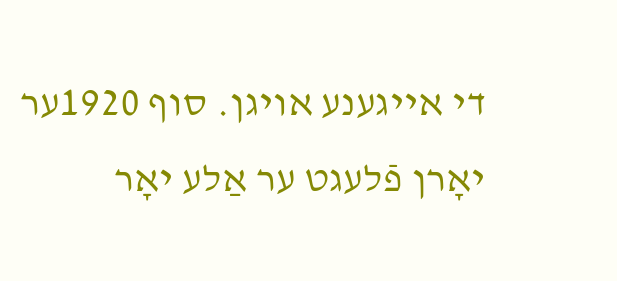די אייגענע אויגן. סוף 1920ער יאָרן פֿלעגט ער אַלע יאָר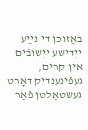באַזוכן די נײַע ייִדישע ייִשובֿים אין קרים, געפֿינענדיק דאָרט געשטאַלטן פֿאַר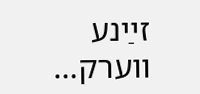זײַנע ווערק…